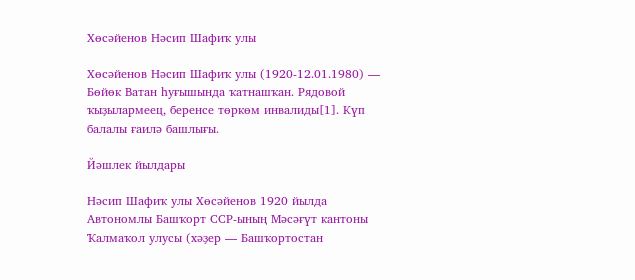Хөсәйенов Нәсип Шафиҡ улы

Хөсәйенов Нәсип Шафиҡ улы (1920-12.01.1980) — Бөйөк Ватан һуғышында ҡатнашҡан. Рядовой ҡыҙылармеец, беренсе төркөм инвалиды[1]. Күп балалы ғаилә башлығы.

Йәшлек йылдары

Нәсип Шафиҡ улы Хөсәйенов 1920 йылда Автономлы Башҡорт ССР-ының Мәсәғүт кантоны Ҡалмаҡол улусы (хәҙер — Башҡортостан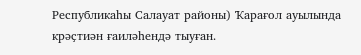Республикаһы Салауат районы) Ҡарағол ауылында крәҫтиән ғаиләһендә тыуған.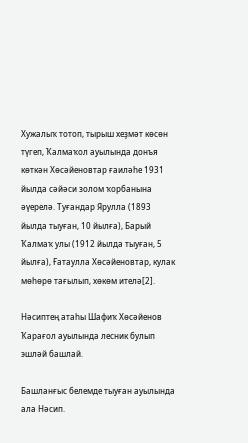Хужалыҡ тотоп, тырыш хеҙмәт көсөн түгеп, Ҡалмаҡол ауылында донъя көткән Хөсәйеновтар ғаиләһе 1931 йылда сәйәси золом ҡорбанына әүерелә. Туғандар Ярулла (1893 йылда тыуған, 10 йылға), Барый Ҡалмаҡ улы (1912 йылда тыуған, 5 йылға), Ғатаулла Хөсәйеновтар, кулак мөһөрө тағылып, хөкөм ителә[2].

Нәсиптең атаһы Шафиҡ Хөсәйенов Ҡарағол ауылында лесник булып эшләй башлай.

Башланғыс белемде тыуған ауылында ала Нәсип.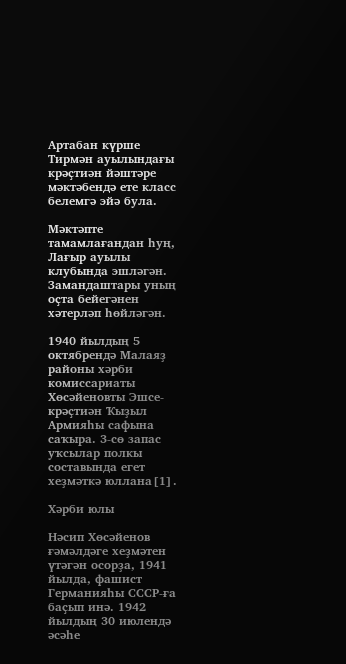Артабан күрше Тирмән ауылындағы крәҫтиән йәштәре мәктәбендә ете класс белемгә эйә була.

Мәктәпте тамамлағандан һуң, Лағыр ауылы клубында эшләгән. Замандаштары уның оҫта бейегәнен хәтерләп һөйләгән.

1940 йылдың 5 октябрендә Малаяҙ районы хәрби комиссариаты Хөсәйеновты Эшсе-крәҫтиән Ҡыҙыл Армияһы сафына саҡыра. 3-сө запас уҡсылар полкы составында егет хеҙмәткә юллана[1].

Хәрби юлы

Нәсип Хөсәйенов ғәмәлдәге хеҙмәтен үтәгән осорҙа, 1941 йылда, фашист Германияһы СССР-ға баҫып инә. 1942 йылдың 30 июлендә әсәһе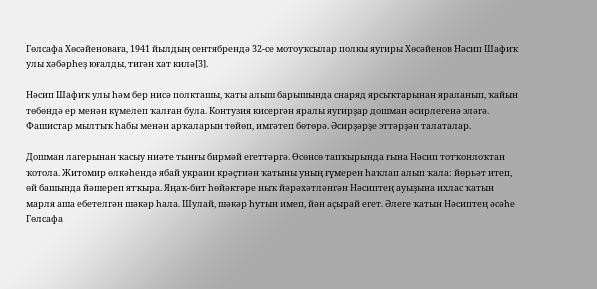Гөлсафа Хөсәйеноваға, 1941 йылдың сентябрендә 32-се мотоуҡсылар полкы яугиры Хөсәйенов Нәсип Шафиҡ улы хәбәрһеҙ юғалды, тигән хат килә[3].

Нәсип Шафиҡ улы һәм бер нисә полкташы, ҡаты алыш барышында снаряд ярсыҡтарынан яраланып, ҡайын төбөндә ер менән күмелеп ҡалған була. Контузия кисергән яралы яугирҙар дошман әсирлегенә эләгә. Фашистар мылтыҡ һабы менән арҡаларын төйөп, имгәтеп бөтөрә. Әсирҙәрҙе эттәрҙән талаталар.

Дошман лагерынан ҡасыу ниәте тынғы бирмәй егеттәргә. Өсөнсө тапҡырында ғына Нәсип тотҡонлоҡтан ҡотола. Житомир өлкәһендә ябай украин крәҫтиән ҡатыны уның ғүмерен һаҡлап алып ҡала: йөрьәт итеп, өй башында йәшереп ятҡыра. Яңаҡ-бит һөйәктәре ныҡ йәрәхәтләнгән Нәсиптең ауыҙына ихлас ҡатын марля аша ебетелгән шәкәр һала. Шулай, шәкәр һутын имеп, йән аҫырай егет. Әлеге ҡатын Нәсиптең әсәһе Гөлсафа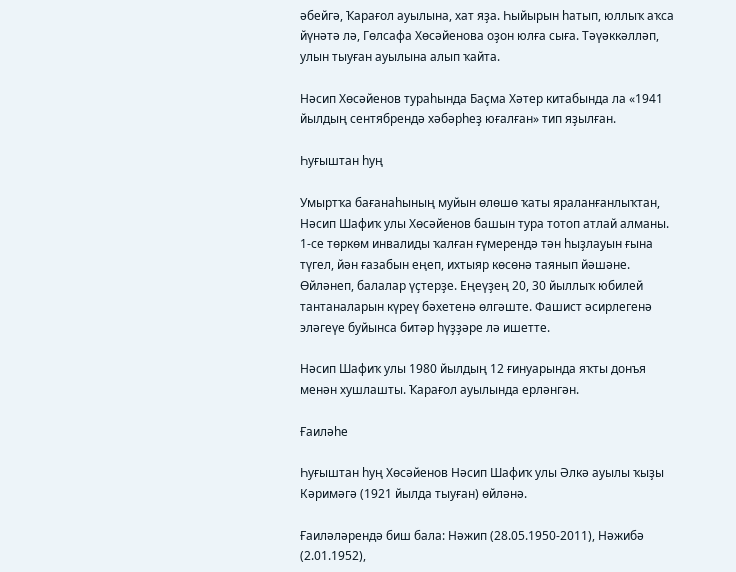әбейгә, Ҡарағол ауылына, хат яҙа. Һыйырын һатып, юллыҡ аҡса йүнәтә лә, Гөлсафа Хөсәйенова оҙон юлға сыға. Тәүәккәлләп, улын тыуған ауылына алып ҡайта.

Нәсип Хөсәйенов тураһында Баҫма Хәтер китабында ла «1941 йылдың сентябрендә хәбәрһеҙ юғалған» тип яҙылған.

Һуғыштан һуң

Умыртҡа бағанаһының муйын өлөшө ҡаты яраланғанлыҡтан, Нәсип Шафиҡ улы Хөсәйенов башын тура тотоп атлай алманы. 1-се төркөм инвалиды ҡалған ғүмерендә тән һыҙлауын ғына түгел, йән ғазабын еңеп, ихтыяр көсөнә таянып йәшәне. Өйләнеп, балалар үҫтерҙе. Еңеүҙең 20, 30 йыллыҡ юбилей тантаналарын күреү бәхетенә өлгәште. Фашист әсирлегенә эләгеүе буйынса битәр һүҙҙәре лә ишетте.

Нәсип Шафиҡ улы 1980 йылдың 12 ғинуарында яҡты донъя менән хушлашты. Ҡарағол ауылында ерләнгән.

Ғаиләһе

Һуғыштан һуң Хөсәйенов Нәсип Шафиҡ улы Әлкә ауылы ҡыҙы Кәримәгә (1921 йылда тыуған) өйләнә.

Ғаиләләрендә биш бала: Нәжип (28.05.1950-2011), Нәжибә (2.01.1952),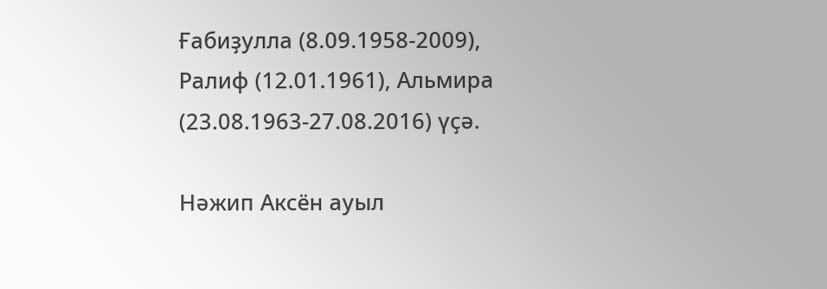Ғабиҙулла (8.09.1958-2009), Ралиф (12.01.1961), Альмира (23.08.1963-27.08.2016) үҫә.

Нәжип Аксён ауыл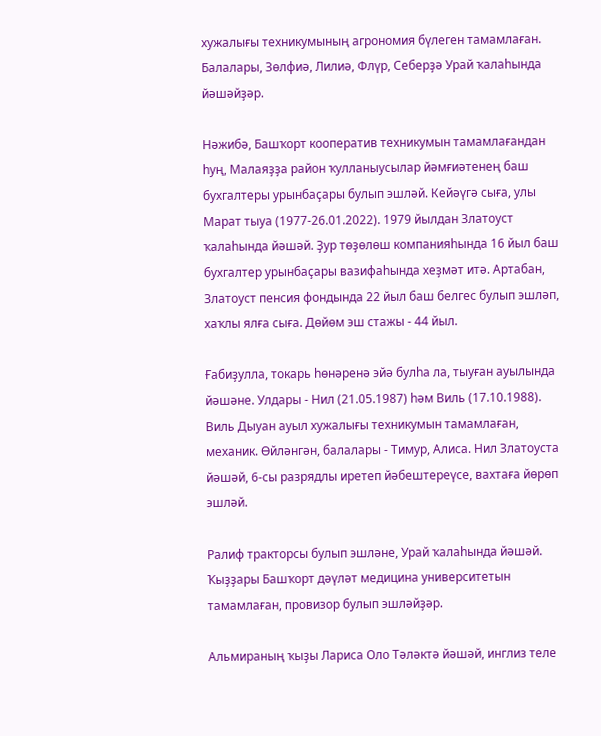хужалығы техникумының агрономия бүлеген тамамлаған. Балалары, Зөлфиә, Лилиә, Флүр, Себерҙә Урай ҡалаһында йәшәйҙәр.

Нәжибә, Башҡорт кооператив техникумын тамамлағандан һуң, Малаяҙҙа район ҡулланыусылар йәмғиәтенең баш бухгалтеры урынбаҫары булып эшләй. Кейәүгә сыға, улы Марат тыуа (1977-26.01.2022). 1979 йылдан Златоуст ҡалаһында йәшәй. Ҙур төҙөлөш компанияһында 16 йыл баш бухгалтер урынбаҫары вазифаһында хеҙмәт итә. Артабан, Златоуст пенсия фондында 22 йыл баш белгес булып эшләп, хаҡлы ялға сыға. Дөйөм эш стажы - 44 йыл.

Ғабиҙулла, токарь һөнәренә эйә булһа ла, тыуған ауылында йәшәне. Улдары - Нил (21.05.1987) һәм Виль (17.10.1988). Виль Дыуан ауыл хужалығы техникумын тамамлаған, механик. Өйләнгән, балалары - Тимур, Алиса. Нил Златоуста йәшәй, 6-сы разрядлы иретеп йәбештереүсе, вахтаға йөрөп эшләй.

Ралиф тракторсы булып эшләне, Урай ҡалаһында йәшәй. Ҡыҙҙары Башҡорт дәүләт медицина университетын тамамлаған, провизор булып эшләйҙәр.

Альмираның ҡыҙы Лариса Оло Тәләктә йәшәй, инглиз теле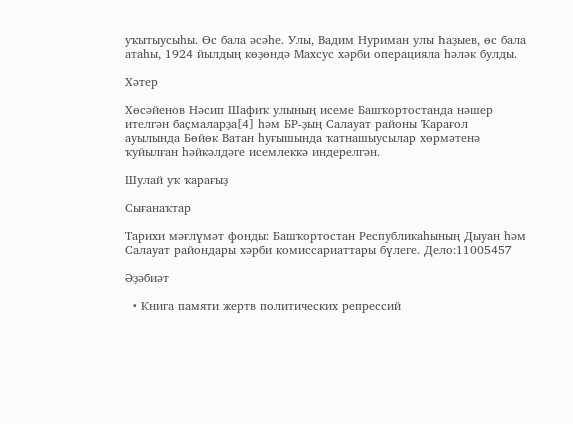уҡытыусыһы. Өс бала әсәһе. Улы, Вадим Нуриман улы Һаҙыев, өс бала атаһы, 1924 йылдың көҙөндә Махсус хәрби операцияла һәләк булды.

Хәтер

Хөсәйенов Нәсип Шафиҡ улының исеме Башҡортостанда нәшер ителгән баҫмаларҙа[4] һәм БР-ҙың Салауат районы Ҡарағол ауылында Бөйөк Ватан һуғышында ҡатнашыусылар хөрмәтенә ҡуйылған һәйкәлдәге исемлеккә индерелгән.

Шулай уҡ ҡарағыҙ

Сығанаҡтар

Тарихи мәғлүмәт фонды: Башҡортостан Республикаһының Дыуан һәм Салауат райондары хәрби комиссариаттары бүлеге. Дело:11005457

Әҙәбиәт

  • Книга памяти жертв политических репрессий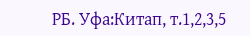РБ. Уфа:Китап, т.1,2,3,5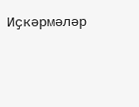Иҫкәрмәләр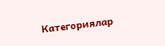Категориялар